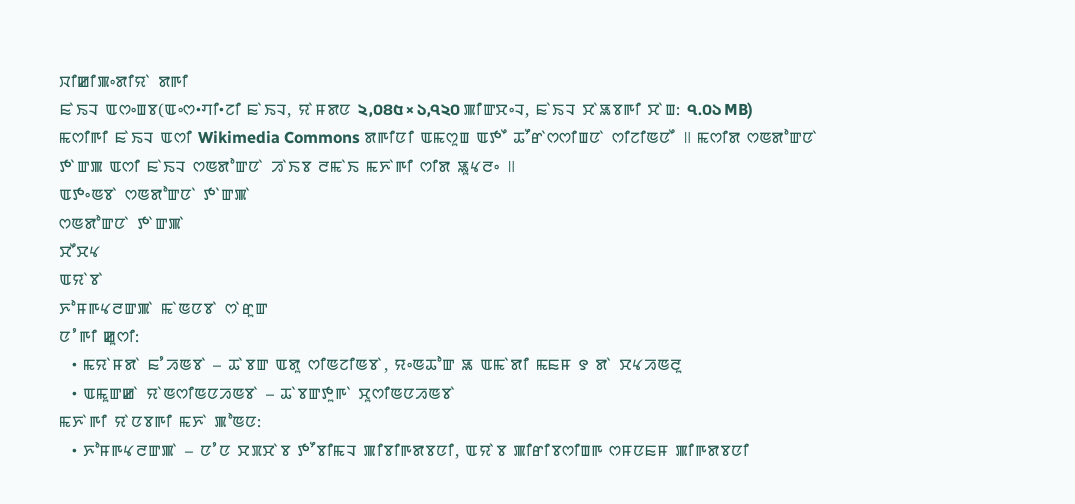ꯋꯤꯀꯤꯄꯦꯗꯤꯌꯥ ꯗꯒꯤ
ꯐꯥꯏꯜ ꯑꯁꯦꯡꯕ(ꯑꯦꯁ•ꯚꯤ•ꯖꯤ ꯐꯥꯏꯜ, ꯌꯥꯝꯗꯅ ২,০৪৫ × ১,৭২০ ꯄꯤꯛꯆꯦꯜ, ꯐꯥꯏꯜ ꯆꯥꯎꯕꯒꯤ ꯆꯥꯡ: ৭.০১ MB)
ꯃꯁꯤꯒꯤ ꯐꯥꯏꯜ ꯑꯁꯤ Wikimedia Commons ꯗꯒꯤꯅꯤ ꯑꯃꯁꯨꯡ ꯑꯇꯩ ꯊꯧꯔꯥꯁꯁꯤꯡꯅꯥ ꯁꯤꯖꯤꯟꯅꯩ ꯫ ꯃꯁꯤꯗ ꯁꯟꯗꯣꯛꯅꯥ ꯇꯥꯛꯄ ꯑꯁꯤ ꯐꯥꯏꯜ ꯁꯟꯗꯣꯛꯅꯥ ꯍꯥꯏꯕ ꯂꯃꯥꯏ ꯃꯈꯥꯒꯤ ꯁꯤꯗ ꯎꯨꯠꯂꯦ ꯫
ꯑꯇꯦꯟꯕꯥ ꯁꯟꯗꯣꯛꯅꯥ ꯇꯥꯛꯄꯥ
ꯁꯟꯗꯣꯛꯅꯥ ꯇꯥꯛꯄꯥ
ꯆꯩꯆꯠ
ꯑꯌꯥꯕꯥ
ꯈꯣꯝꯒꯠꯂꯛꯄꯥ ꯃꯥꯟꯅꯕꯥ ꯁꯥꯔꯨꯛ
ꯅꯪꯒꯤ ꯀꯨꯁꯤ:
  • ꯃꯌꯥꯝꯗꯥ ꯐꯪꯍꯟꯕꯥ – ꯊꯥꯕꯛ ꯑꯗꯨ ꯁꯤꯟꯖꯤꯟꯕꯥ, ꯌꯦꯟꯊꯣꯛ ꯎ ꯑꯃꯥꯗꯤ ꯃꯐꯝ ꯱ ꯗꯥ ꯆꯠꯍꯟꯂꯨ
  • ꯑꯃꯨꯛꯀꯥ ꯌꯥꯟꯁꯤꯟꯅꯍꯟꯕꯥ – ꯊꯥꯕꯛꯇꯨꯒꯥ ꯆꯨꯁꯤꯟꯅꯍꯟꯕꯥ
ꯃꯈꯥꯒꯤ ꯌꯥꯅꯕꯒꯤ ꯃꯈꯥ ꯄꯣꯟꯅ:
  • ꯈꯣꯝꯒꯠꯂꯛꯄꯥ – ꯅꯪꯅ ꯆꯞꯆꯥꯕ ꯇꯧꯕꯤꯃꯜ ꯄꯤꯕꯤꯒꯗꯕꯅꯤ, ꯑꯌꯥꯕ ꯄꯤꯔꯤꯕꯁꯤꯡꯒ ꯁꯝꯅꯐꯝ ꯄꯤꯒꯗꯕꯅꯤ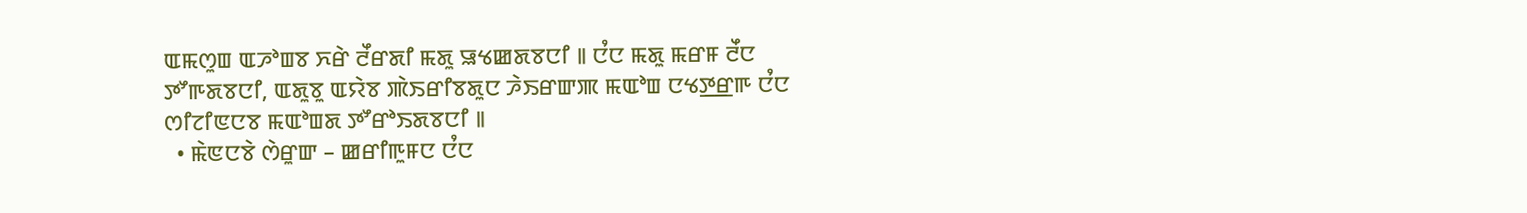ꯑꯃꯁꯨꯡ ꯑꯍꯣꯡꯕ ꯈꯔꯥ ꯂꯩꯔꯗꯤ ꯃꯗꯨ ꯎꯠꯀꯗꯕꯅꯤ ꯫ ꯅꯪꯅ ꯃꯗꯨ ꯃꯔꯝ ꯂꯩꯅ ꯇꯧꯒꯗꯕꯅꯤ, ꯑꯗꯨꯕꯨ ꯑꯌꯥꯕ ꯄꯥꯏꯔꯤꯕꯗꯨꯅ ꯍꯥꯏꯔꯛꯄ ꯃꯑꯣꯡ ꯅꯠꯇ꯭ꯔꯒ ꯅꯪꯅ ꯁꯤꯖꯤꯟꯅꯕ ꯃꯑꯣꯡꯗ ꯇꯧꯔꯣꯏꯗꯕꯅꯤ ꯫
  • ꯃꯥꯟꯅꯕꯥ ꯁꯥꯔꯨꯛ – ꯀꯔꯤꯒꯨꯝꯅ ꯅꯪꯅ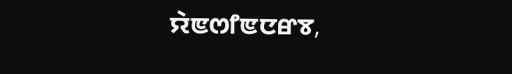ꯌꯥꯟꯁꯤꯟꯅꯔꯕ,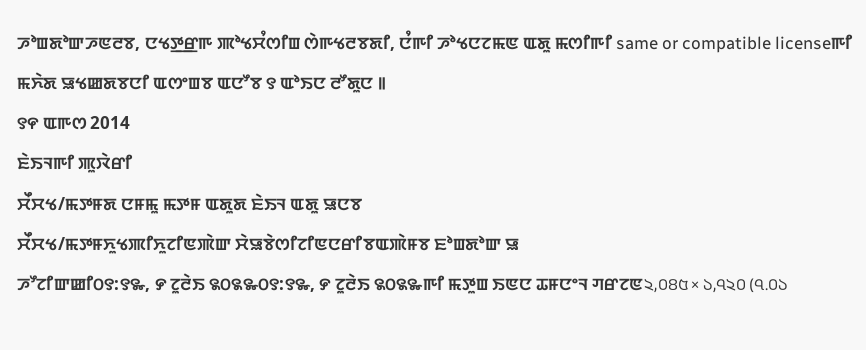ꯍꯣꯡꯗꯣꯛꯍꯟꯂꯕ, ꯅꯠꯇ꯭ꯔꯒ ꯄꯣꯠꯆꯪꯁꯤꯡ ꯁꯥꯒꯠꯂꯕꯗꯤ, ꯅꯪꯒꯤ ꯍꯣꯠꯅꯖꯃꯟ ꯑꯗꯨ ꯃꯁꯤꯒꯤ same or compatible licenseꯒꯤ
ꯃꯈꯥꯗ ꯎꯠꯀꯗꯕꯅꯤ ꯑꯁꯦꯡꯕ ꯑꯅꯧꯕ ꯱ ꯑꯣꯏꯅ ꯂꯧꯗꯨꯅ ꯫
꯱꯵ ꯑꯒꯁ 2014
ꯐꯥꯏꯜꯒꯤ ꯄꯨꯋꯥꯔꯤ
ꯆꯩꯆꯠ/ꯃꯇꯝꯗ ꯅꯝꯃꯨ ꯃꯇꯝ ꯑꯗꯨꯗ ꯐꯥꯏꯜ ꯑꯗꯨ ꯎꯅꯕ
ꯆꯩꯆꯠ/ꯃꯇꯝꯈꯨꯠꯄꯤꯈꯨꯖꯤꯟꯄꯥꯛ ꯆꯥꯎꯕꯥꯁꯤꯖꯤꯟꯅꯔꯤꯕꯑꯄꯥꯝꯕ ꯐꯣꯡꯗꯣꯛ ꯎ
ꯍꯧꯖꯤꯛꯀꯤ꯰꯱:꯱꯳, ꯸ ꯖꯨꯂꯥꯏ ꯲꯰꯲꯳꯰꯱:꯱꯳, ꯸ ꯖꯨꯂꯥꯏ ꯲꯰꯲꯳ꯒꯤ ꯃꯇꯨꯡ ꯏꯟꯅ ꯊꯝꯅꯦꯜ ꯚꯔꯖꯟ২,০৪৫ × ১,৭২০ (৭.০১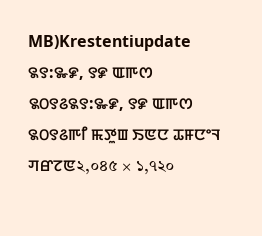MB)Krestentiupdate
꯲꯱:꯳꯹, ꯱꯹ ꯑꯒꯁ ꯲꯰꯱꯴꯲꯱:꯳꯹, ꯱꯹ ꯑꯒꯁ ꯲꯰꯱꯴ꯒꯤ ꯃꯇꯨꯡ ꯏꯟꯅ ꯊꯝꯅꯦꯜ ꯚꯔꯖꯟ২,০৪৫ × ১,৭২০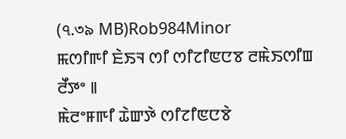(৭.৩৯ MB)Rob984Minor
ꯃꯁꯤꯒꯤ ꯐꯥꯏꯜ ꯁꯤ ꯁꯤꯖꯤꯟꯅꯕ ꯂꯃꯥꯏꯁꯤꯡ ꯂꯩꯇꯦ ꯫
ꯃꯥꯂꯦꯝꯒꯤ ꯊꯥꯛꯇꯥ ꯁꯤꯖꯤꯟꯅꯕꯥ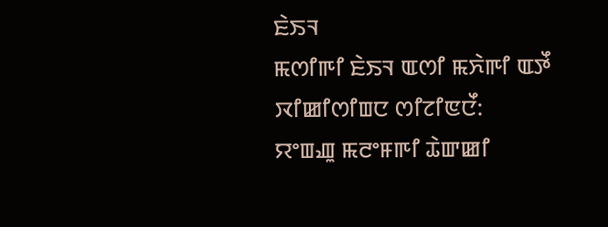ꯐꯥꯏꯜ
ꯃꯁꯤꯒꯤ ꯐꯥꯏꯜ ꯑꯁꯤ ꯃꯈꯥꯒꯤ ꯑꯇꯩ ꯋꯤꯀꯤꯁꯤꯡꯅ ꯁꯤꯖꯤꯟꯅꯩ:
ꯌꯦꯡꯉꯨ ꯃꯂꯦꯝꯒꯤ ꯊꯥꯛꯀꯤ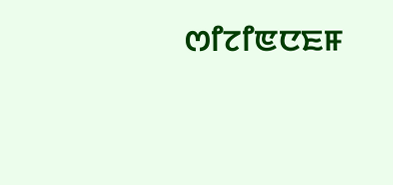ꯁꯤꯖꯤꯟꯅꯐꯝ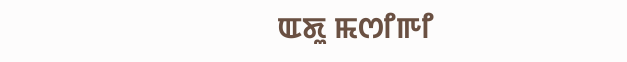ꯑꯗꯨ ꯃꯁꯤꯒꯤ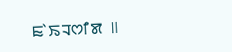ꯐꯥꯏꯜꯁꯤꯗ ꯫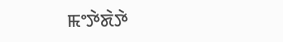ꯃꯦꯇꯥꯗꯥꯇꯥ